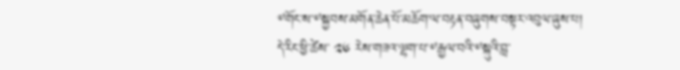༸གོང་ས་༸སྐྱབས་མགོན་ཆེན་པོ་མཆོག་ལ་བརྟན་བཞུགས་བསྟར་འབུལ་ཞུས་པ།
དེ་རིང་ཕྱི་ཚེས་ ༢༦ རེས་གཟའ་ལྷག་པ་༸རྒྱལ་བའི་༸སྐུའི་བླ་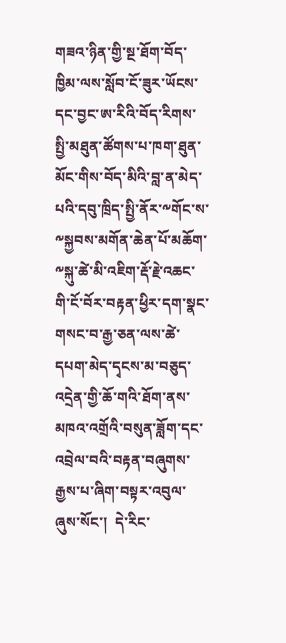གཟའ་ཉིན་གྱི་སྔ་ཐོག་བོད་ཁྱིམ་ལས་སློབ་ངོ་ཟུར་ཡོངས་དང་བྱང་ཨ་རིའི་བོད་རིགས་སྤྱི་མཐུན་ཚོགས་པ་ཁག་ཐུན་མོང་གིས་བོད་མིའི་བླ་ན་མེད་པའི་དབུ་ཁྲིད་སྤྱི་ནོར་༸གོང་ས་༸སྐྱབས་མགོན་ཆེན་པོ་མཆོག་༸སྐུ་ཚེ་མི་འཇིག་རྡོ་རྗེ་འཆང་གི་ངོ་བོར་བརྟན་ཕྱིར་དག་སྣང་གསང་བ་རྒྱ་ཅན་ལས་ཚེ་དཔག་མེད་དྭངས་མ་བཅུད་འདྲེན་གྱི་ཆོ་གའི་ཐོག་ནས་མཁའ་འགྲོའི་བསུན་ཟློག་དང་འབྲེལ་བའི་བརྟན་བཞུགས་རྒྱས་པ་ཞིག་བསྟར་འབུལ་ཞུས་སོང་།  དེ་རིང་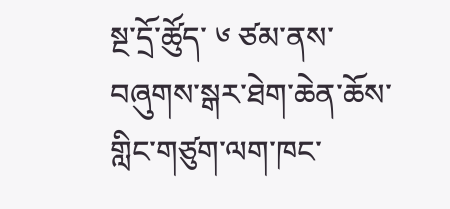སྔ་དྲོ་ཚོུད་ ༦ ཙམ་ནས་བཞུགས་སྒར་ཐེག་ཆེན་ཆོས་གླིང་གཙུག་ལག་ཁང་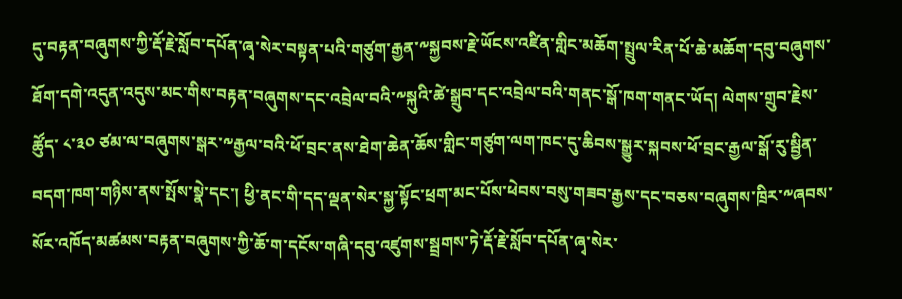དུ་བརྟན་བཞུགས་ཀྱི་རྡོ་རྗེ་སློབ་དཔོན་ཞྭ་སེར་བསྟན་པའི་གཙུག་རྒྱན་༸སྐྱབས་རྗེ་ཡོངས་འཛིན་གླིང་མཆོག་སྤྲུལ་རིན་པོ་ཆེ་མཆོག་དབུ་བཞུགས་ཐོག་དགེ་འདུན་འདུས་མང་གིས་བརྟན་བཞུགས་དང་འབྲེལ་བའི་༸སྐུའི་ཚེ་སྒྲུབ་དང་འབྲེལ་བའི་གནང་སྒོ་ཁག་གནང་ཡོད། ལེགས་གྲུབ་རྗེས་ཚོུད་ ༨་༣༠ ཙམ་ལ་བཞུགས་སྒར་༸རྒྱལ་བའི་ཕོ་བྲང་ནས་ཐེག་ཆེན་ཆོས་གླིང་གཙུག་ལག་ཁང་དུ་ཆིབས་སྒྱུར་སྐབས་ཕོ་བྲང་རྒྱལ་སྒོ་རུ་སྦྱིན་བདག་ཁག་གཉིས་ནས་སྤོས་སྣེ་དང་། ཕྱི་ནང་གི་དད་ལྡན་སེར་སྐྱ་སྟོང་ཕྲག་མང་པོས་ཕེབས་བསུ་གཟབ་རྒྱས་དང་བཅས་བཞུགས་ཁྲིར་༸ཞབས་སོར་འཁོད་མཚམས་བརྟན་བཞུགས་ཀྱི་ཆོ་ག་དངོས་གཞི་དབུ་འཛུགས་སྦྲགས་ཏེ་རྡོ་རྗེ་སློབ་དཔོན་ཞྭ་སེར་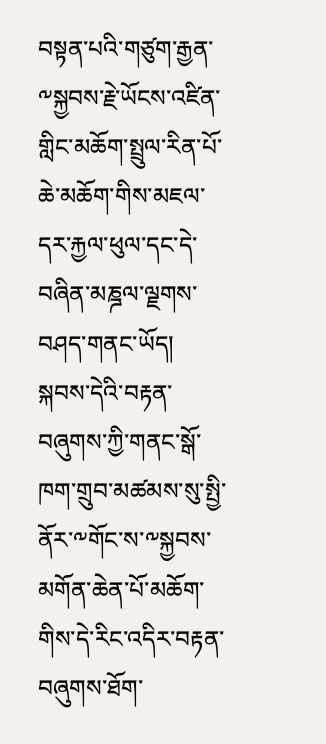བསྟན་པའི་གཙུག་རྒྱན་༸སྐྱབས་རྗེ་ཡོངས་འཛིན་གླིང་མཆོག་སྤྲུལ་རིན་པོ་ཆེ་མཆོག་གིས་མཇལ་དར་རྐྱལ་ཕུལ་དང་དེ་བཞིན་མཎྜལ་ལྗགས་བཤད་གནང་ཡོད། སྐབས་དེའི་བརྟན་བཞུགས་ཀྱི་གནང་སྒོ་ཁག་གྲུབ་མཚམས་སུ་སྤྱི་ནོར་༸གོང་ས་༸སྐྱབས་མགོན་ཆེན་པོ་མཆོག་གིས་དེ་རིང་འདིར་བརྟན་བཞུགས་ཐོག་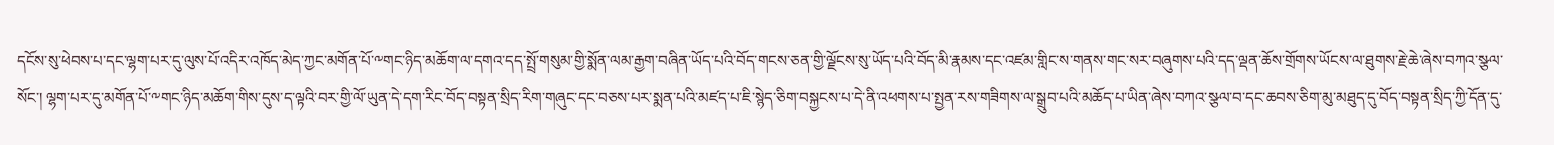དངོས་སུ་ཕེབས་པ་དང་ལྷག་པར་དུ་ལུས་པོ་འདིར་འཁོད་མེད་ཀྱང་མགོན་པོ་༸གང་ཉིད་མཆོག་ལ་དགའ་དད་སྤྲོ་གསུམ་གྱི་སྨོན་ལམ་རྒྱག་བཞིན་ཡོད་པའི་བོད་གངས་ཅན་གྱི་ལྗོངས་སུ་ཡོད་པའི་བོད་མི་རྣམས་དང་འཛམ་གླིང་ས་གནས་གང་སར་བཞུགས་པའི་དད་ལྡན་ཆོས་གྲོགས་ཡོངས་ལ་ཐུགས་རྗེ་ཆེ་ཞེས་བཀའ་སྩལ་སོང་། ལྷག་པར་དུ་མགོན་པོ་༸གང་ཉིད་མཆོག་གིས་དུས་ད་ལྟའི་བར་གྱི་ལོ་ཡུན་དེ་དག་རིང་བོད་བསྟན་སྲིད་རིག་གཞུང་དང་བཅས་པར་སྨན་པའི་མཛད་པ་ཇི་སྙེད་ཅིག་བསྐྱངས་པ་དེ་ནི་འཕགས་པ་སྤྱན་རས་གཟིགས་ལ་སྒྲུབ་པའི་མཆོད་པ་ཡིན་ཞེས་བཀའ་སྩལ་བ་དང་ཆབས་ཅིག་མུ་མཐུད་དུ་བོད་བསྟན་སྲིད་ཀྱི་དོན་དུ་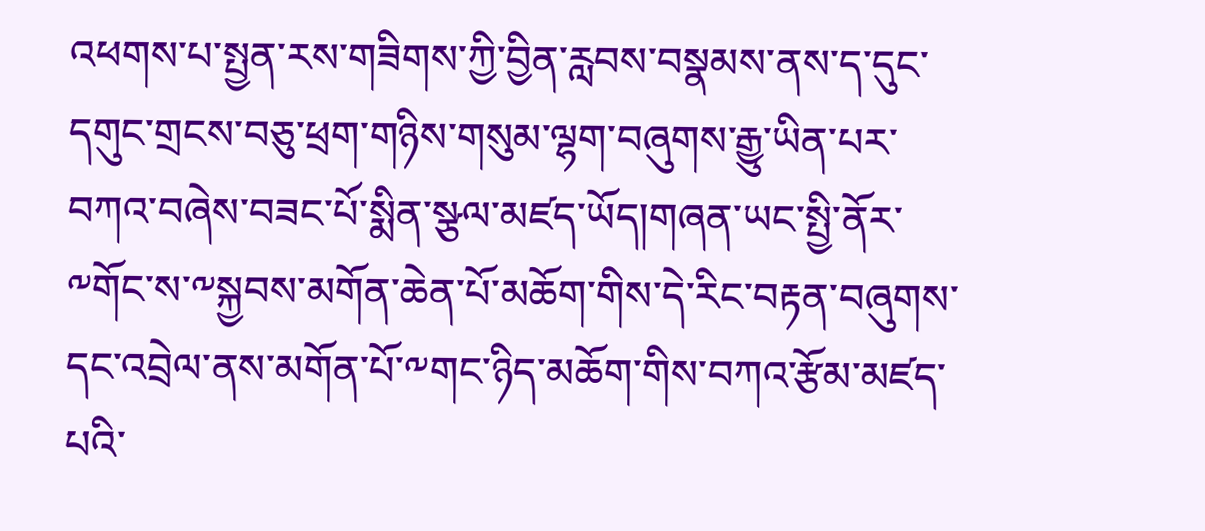འཕགས་པ་སྤྱན་རས་གཟིགས་ཀྱི་བྱིན་རླབས་བསྣམས་ནས་ད་དུང་དགུང་གྲངས་བཅུ་ཕྲག་གཉིས་གསུམ་ལྷག་བཞུགས་རྒྱུ་ཡིན་པར་བཀའ་བཞེས་བཟང་པོ་སྨིན་སྩལ་མཛད་ཡོད།གཞན་ཡང་སྤྱི་ནོར་༸གོང་ས་༸སྐྱབས་མགོན་ཆེན་པོ་མཆོག་གིས་དེ་རིང་བརྟན་བཞུགས་དང་འབྲེལ་ནས་མགོན་པོ་༸གང་ཉིད་མཆོག་གིས་བཀའ་རྩོམ་མཛད་པའི་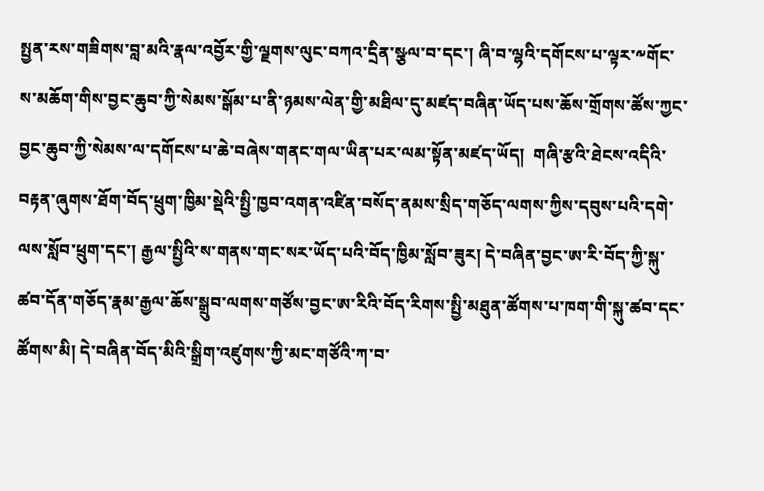སྤྱན་རས་གཟིགས་བླ་མའི་རྣལ་འབྱོར་གྱི་ལྗགས་ལུང་བཀའ་དྲིན་སྩལ་བ་དང་། ཞི་བ་ལྷའི་དགོངས་པ་ལྟར་༸གོང་ས་མཆོག་གིས་བྱང་ཆུབ་ཀྱི་སེམས་སྒོམ་པ་ནི་ཉམས་ལེན་གྱི་མཐིལ་དུ་མཛད་བཞིན་ཡོད་པས་ཆོས་གྲོགས་ཚོས་ཀྱང་བྱང་ཆུབ་ཀྱི་སེམས་ལ་དགོངས་པ་ཆེ་བཞེས་གནང་གལ་ཡིན་པར་ལམ་སྟོན་མཛད་ཡོད།  གཞི་རྩའི་ཐེངས་འདིའི་བརྟན་ཞུགས་ཐོག་བོད་ཕྲུག་ཁྱིམ་སྡེའི་སྤྱི་ཁྱབ་འགན་འཛིན་བསོད་ནམས་སྲིད་གཅོད་ལགས་ཀྱིས་དབུས་པའི་དགེ་ལས་སློབ་ཕྲུག་དང་། རྒྱལ་སྤྱིའི་ས་གནས་གང་སར་ཡོད་པའི་བོད་ཁྱིམ་སློབ་ཟུར། དེ་བཞིན་བྱང་ཨ་རི་བོད་ཀྱི་སྐུ་ཚབ་དོན་གཅོད་རྣམ་རྒྱལ་ཆོས་སྒྲུབ་ལགས་གཙོས་བྱང་ཨ་རིའི་བོད་རིགས་སྤྱི་མཐུན་ཚོགས་པ་ཁག་གི་སྐུ་ཚབ་དང་ཚོགས་མི། དེ་བཞིན་བོད་མིའི་སྒྲིག་འཛུགས་ཀྱི་མང་གཙོའི་ཀ་བ་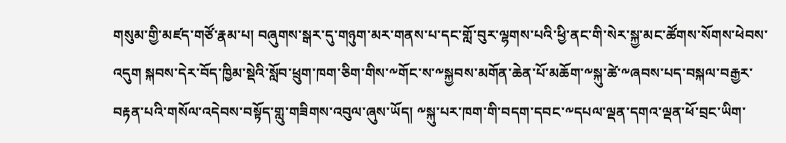གསུམ་གྱི་མཛད་གཙོ་རྣམ་པ། བཞུགས་སྒར་དུ་གཉུག་མར་གནས་པ་དང་གློ་བུར་ལྷགས་པའི་ཕྱི་ནང་གི་སེར་སྐྱ་མང་ཚོགས་སོགས་ཕེབས་འདུག སྐབས་དེར་བོད་ཁྱིམ་སྡེའི་སློབ་ཕྲུག་ཁག་ཅིག་གིས་༸གོང་ས་༸སྐྱབས་མགོན་ཆེན་པོ་མཆོག་༸སྐུ་ཚེ་༸ཞབས་པད་བསྐལ་བརྒྱར་བརྟན་པའི་གསོལ་འདེབས་བསྟོད་གླུ་གཟིགས་འབུལ་ཞུས་ཡོད། ༸སྐུ་པར་ཁག་གི་བདག་དབང་༸དཔལ་ལྡན་དགའ་ལྡན་ཕོ་བྲང་ཡིག་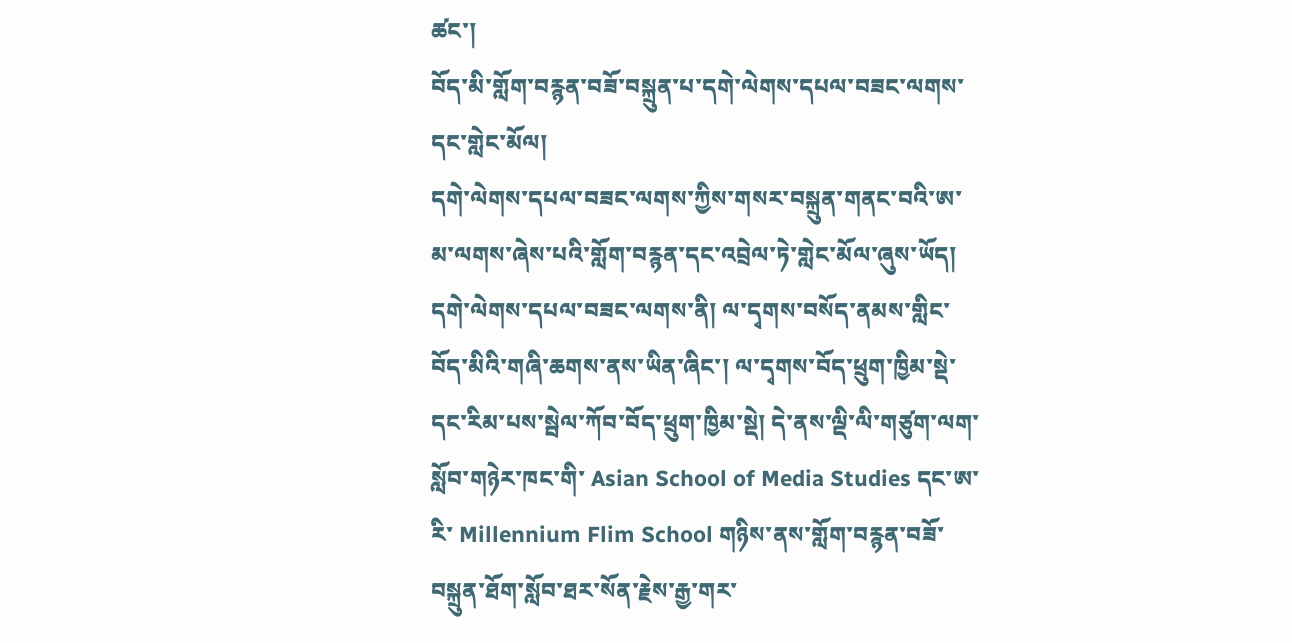ཚང་།
བོད་མི་གློག་བརྙན་བཟོ་བསྐྲུན་པ་དགེ་ལེགས་དཔལ་བཟང་ལགས་དང་གླེང་མོལ།
དགེ་ལེགས་དཔལ་བཟང་ལགས་ཀྱིས་གསར་བསྐྲུན་གནང་བའི་ཨ་མ་ལགས་ཞེས་པའི་གློག་བརྙན་དང་འབྲེལ་ཏེ་གླེང་མོལ་ཞུས་ཡོད།  དགེ་ལེགས་དཔལ་བཟང་ལགས་ནི། ལ་དྭགས་བསོད་ནམས་གླིང་བོད་མིའི་གཞི་ཆགས་ནས་ཡིན་ཞིང་། ལ་དྭགས་བོད་ཕྲུག་ཁྱིམ་སྡེ་དང་རིམ་པས་སྦེལ་ཀོབ་བོད་ཕྲུག་ཁྱིམ་སྡེ། དེ་ནས་ལྡི་ལི་གཙུག་ལག་སློབ་གཉེར་ཁང་གི་ Asian School of Media Studies དང་ཨ་རི་ Millennium Flim School གཉིས་ནས་གློག་བརྙན་བཟོ་བསྐྲུན་ཐོག་སློབ་ཐར་སོན་རྗེས་རྒྱ་གར་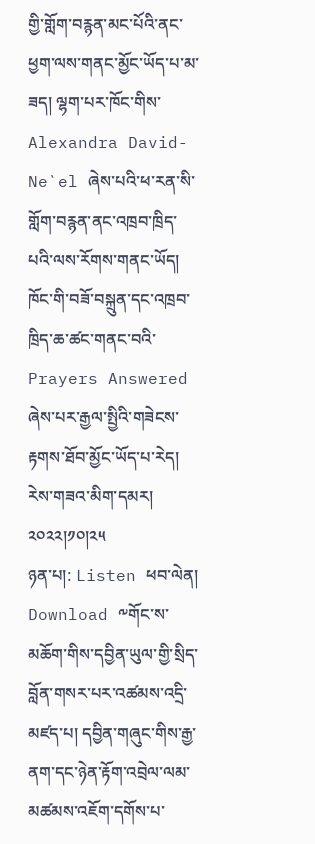གྱི་གློག་བརྙན་མང་པོའི་ནང་ཕྱག་ལས་གནང་མྱོང་ཡོད་པ་མ་ཟད། ལྷག་པར་ཁོང་གིས་ Alexandra David-Ne`el ཞེས་པའི་ཕ་རན་སི་གློག་བརྙན་ནང་འཁྲབ་ཁྲིད་པའི་ལས་རོགས་གནང་ཡོད། ཁོང་གི་བཟོ་བསྐྲུན་དང་འཁྲབ་ཁྲིད་ཆ་ཚང་གནང་བའི་ Prayers Answered ཞེས་པར་རྒྱལ་སྤྱིའི་གཟེངས་རྟགས་ཐོབ་མྱོང་ཡོད་པ་རེད།
རེས་གཟའ་མིག་དམར། ༢༠༢༢།༡༠།༢༥
ཉན་པ།: Listen ཕབ་ལེན། Download ༸གོང་ས་མཆོག་གིས་དབྱིན་ཡུལ་གྱི་སྲིད་བློན་གསར་པར་འཚམས་འདྲི་མཛད་པ། དབྱིན་གཞུང་གིས་རྒྱ་ནག་དང་ཉེན་རྟོག་འབྲེལ་ལམ་མཚམས་འཇོག་དགོས་པ་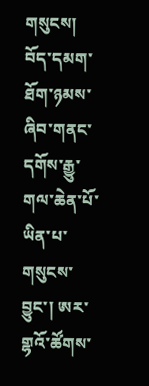གསུངས། བོད་དམག་ཐོག་ཉམས་ཞིབ་གནང་དགོས་རྒྱུ་གལ་ཆེན་པོ་ཡིན་པ་གསུངས་བྱུང་། ཨར་གྷའོ་ཚོགས་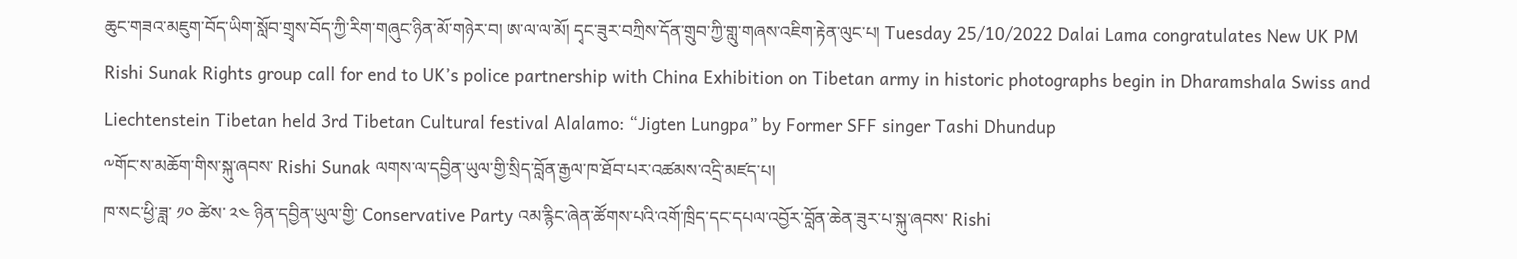ཆུང་གཟའ་མཇུག་བོད་ཡིག་སློབ་གྲྭས་བོད་ཀྱི་རིག་གཞུང་ཉིན་མོ་གཉེར་བ། ཨ་ལ་ལ་མོ། དྭང་ཟུར་བཀྲིས་དོན་གྲུབ་ཀྱི་གླུ་གཞས་འཇིག་རྟེན་ལུང་པ། Tuesday 25/10/2022 Dalai Lama congratulates New UK PM Rishi Sunak Rights group call for end to UK’s police partnership with China Exhibition on Tibetan army in historic photographs begin in Dharamshala Swiss and Liechtenstein Tibetan held 3rd Tibetan Cultural festival Alalamo: “Jigten Lungpa” by Former SFF singer Tashi Dhundup
༸གོང་ས་མཆོག་གིས་སྐུ་ཞབས་ Rishi Sunak ལགས་ལ་དབྱིན་ཡུལ་གྱི་སྲིད་བློན་རྒྱལ་ཁ་ཐོབ་པར་འཚམས་འདྲི་མཛད་པ།
ཁ་སང་ཕྱི་ཟླ་ ༡༠ ཚེས་ ༢༤ ཉིན་དབྱིན་ཡུལ་གྱི་ Conservative Party འམ་རྙིང་ཞེན་ཚོགས་པའི་འགོ་ཁྲིད་དང་དཔལ་འབྱོར་བློན་ཆེན་ཟུར་པ་སྐུ་ཞབས་ Rishi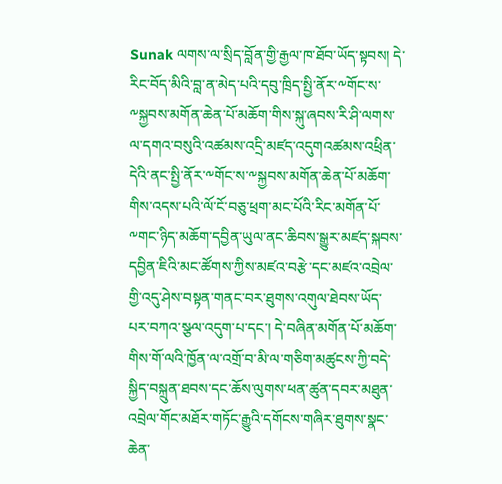Sunak ལགས་ལ་སྲིད་བློན་གྱི་རྒྱལ་ཁ་ཐོབ་ཡོད་སྟབས། དེ་རིང་བོད་མིའི་བླ་ན་མེད་པའི་དབུ་ཁྲིད་སྤྱི་ནོར་༸གོང་ས་༸སྐྱབས་མགོན་ཆེན་པོ་མཆོག་གིས་སྐུ་ཞབས་རི་ཤི་ལགས་ལ་དགའ་བསུའི་འཚམས་འདྲི་མཛད་འདུགའཚམས་འཕྲིན་དེའི་ནང་སྤྱི་ནོར་༸གོང་ས་༸སྐྱབས་མགོན་ཆེན་པོ་མཆོག་གིས་འདས་པའི་ལོ་ངོ་བཅུ་ཕྲག་མང་པོའི་རིང་མགོན་པོ་༸གང་ཉིད་མཆོག་དབྱིན་ཡུལ་ནང་ཆིབས་སྒྱུར་མཛད་སྐབས་དབྱིན་ཇིའི་མང་ཚོགས་ཀྱིས་མཛའ་བརྩེ་དང་མཛའ་འབྲེལ་གྱི་འདུ་ཤེས་བསྟན་གནང་བར་ཐུགས་འགུལ་ཐེབས་ཡོད་པར་བཀའ་སྩལ་འདུག་པ་དང་། དེ་བཞིན་མགོན་པོ་མཆོག་གིས་གོ་ལའི་ཁྱོན་ལ་འགྲོ་བ་མི་ལ་གཅིག་མཚུངས་ཀྱི་བདེ་སྐྱིད་བསྐྲུན་ཐབས་དང་ཆོས་ལུགས་ཕན་ཚུན་དབར་མཐུན་འབྲེལ་གོང་མཐོར་གཏོང་རྒྱུའི་དགོངས་གཞིར་ཐུགས་སྣང་ཆེན་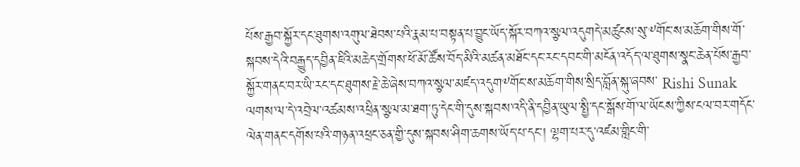པོས་རྒྱབ་སྐྱོར་དང་ཐུགས་འགུལ་ཐེབས་པའི་རྣམ་པ་བསྟན་པ་བྱུང་ཡོད་སྐོར་བཀའ་སྩལ་འདུགདེ་མཚུངས་སུ་༸གོང་ས་མཆོག་གིས་གོ་སྐབས་དེའི་བརྒྱུད་དབྱིན་ཇིའི་མཆེད་གྲོགས་ཕོ་མོ་ཚོས་བོད་མིའི་མཚན་མཐོང་དང་རང་དབང་གི་མངོན་འདོད་ལ་ཐུགས་སྣང་ཆེན་པོས་རྒྱབ་སྐྱོར་གནང་བར་ཡི་རང་དང་ཐུགས་རྗེ་ཆེ་ཞེས་བཀའ་སྩལ་མཛད་འདུག༸གོང་ས་མཆོག་གིས་སྲིད་བློན་སྐུ་ཞབས་ Rishi Sunak ལགས་ལ་དེ་འབྲེལ་འཚམས་འཕྲིན་སྩལ་མ་ཐག་ཏུ་དེང་གི་དུས་སྐབས་འདི་ནི་དབྱིན་ཡུལ་སྤྱི་དང་སྒོས་གོ་ལ་ཡོངས་ཀྱིས་ངལ་བར་གདོང་ལེན་གནང་དགོས་པའི་གཉན་འཕྲང་ཅན་གྱི་དུས་སྐབས་ཤིག་ཆགས་ཡོད་པ་དང་། ལྷག་པར་དུ་འཛམ་གླིང་གི་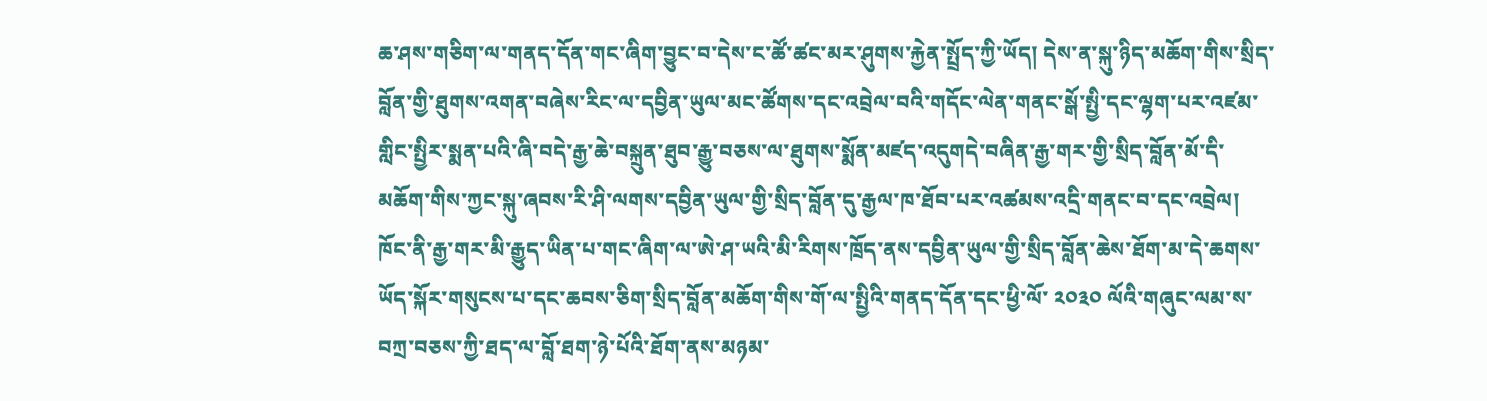ཆ་ཤས་གཅིག་ལ་གནད་དོན་གང་ཞིག་བྱུང་བ་དེས་ང་ཚོ་ཚང་མར་ཤུགས་རྐྱེན་སྤྲོད་ཀྱི་ཡོད། དེས་ན་སྐུ་ཉིད་མཆོག་གིས་སྲིད་བློན་གྱི་ཐུགས་འགན་བཞེས་རིང་ལ་དབྱིན་ཡུལ་མང་ཚོགས་དང་འབྲེལ་བའི་གདོང་ལེན་གནང་སྒོ་སྤྱི་དང་ལྷག་པར་འཛམ་གླིང་སྤྱིར་སྨན་པའི་ཞི་བདེ་རྒྱ་ཆེ་བསྐྲུན་ཐུབ་རྒྱུ་བཅས་ལ་ཐུགས་སྨོན་མཛད་འདུགདེ་བཞིན་རྒྱ་གར་གྱི་སྲིད་བློན་མོ་དི་མཆོག་གིས་ཀྱང་སྐུ་ཞབས་རི་ཤི་ལགས་དབྱིན་ཡུལ་གྱི་སྲིད་བློན་དུ་རྒྱལ་ཁ་ཐོབ་པར་འཚམས་འདྲི་གནང་བ་དང་འབྲེལ། ཁོང་ནི་རྒྱ་གར་མི་རྒྱུད་ཡིན་པ་གང་ཞིག་ལ་ཨེ་ཤ་ཡའི་མི་རིགས་ཁྲོད་ནས་དབྱིན་ཡུལ་གྱི་སྲིད་བློན་ཆེས་ཐོག་མ་དེ་ཆགས་ཡོད་སྐོར་གསུངས་པ་དང་ཆབས་ཅིག་སྲིད་བློན་མཆོག་གིས་གོ་ལ་སྤྱིའི་གནད་དོན་དང་ཕྱི་ལོ་ ༢༠༣༠ ལོའི་གཞུང་ལམ་ས་བཀྲ་བཅས་ཀྱི་ཐད་ལ་བློ་ཐག་ཉེ་པོའི་ཐོག་ནས་མཉམ་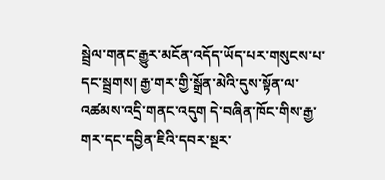སྦྲེལ་གནང་རྒྱུར་མངོན་འདོད་ཡོད་པར་གསུངས་པ་དང་སྦྲགས། རྒྱ་གར་གྱི་སྒྲོན་མེའི་དུས་སྟོན་ལ་འཚམས་འདྲི་གནང་འདུག དེ་བཞིན་ཁོང་གིས་རྒྱ་གར་དང་དབྱིན་ཇིའི་དབར་སྔར་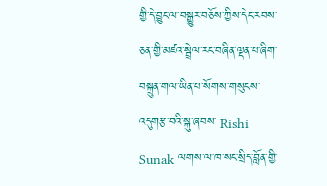གྱི་དེ་བྱུང་ལ་བསྒྱུར་བཅོས་ཀྱིས་དེང་རབས་ཅན་གྱི་མཛའ་སྦྲེལ་རང་བཞིན་ལྡན་པ་ཞིག་བསྐྲུན་གལ་ཡིན་པ་སོགས་གསུངས་འདུགརྩ་བའི་སྐུ་ཞབས་ Rishi Sunak ལགས་ལ་ཁ་སང་སྲིད་བློན་གྱི་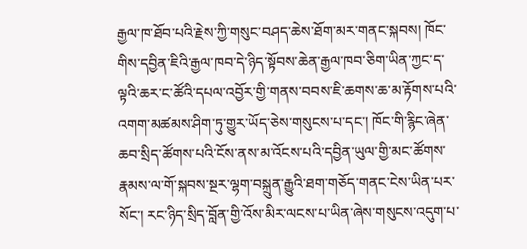རྒྱལ་ཁ་ཐོབ་པའི་རྗེས་ཀྱི་གསུང་བཤད་ཆེས་ཐོག་མར་གནང་སྐབས། ཁོང་གིས་དབྱིན་ཇིའི་རྒྱལ་ཁབ་དེ་ཉིད་སྟོབས་ཆེན་རྒྱལ་ཁབ་ཅིག་ཡིན་ཀྱང་ད་ལྟའི་ཆར་ང་ཚོའི་དཔལ་འབྱོར་གྱི་གནས་བབས་ཇི་ཆགས་ཆ་མ་རྟོགས་པའི་འགག་མཚམས་ཤིག་ཏུ་གྱུར་ཡོད་ཅེས་གསུངས་པ་དང་། ཁོང་གི་རྙིང་ཞེན་ཆབ་སྲིད་ཚོགས་པའི་ངོས་ནས་མ་འོངས་པའི་དབྱིན་ཡུལ་གྱི་མང་ཚོགས་རྣམས་ལ་གོ་སྐབས་སྔར་ལྷག་བསྐྲུན་རྒྱུའི་ཐག་གཅོད་གནང་ངེས་ཡིན་པར་སོང་། རང་ཉིད་སྲིད་བློན་གྱི་འོས་མིར་ལངས་པ་ཡིན་ཞེས་གསུངས་འདུག་པ་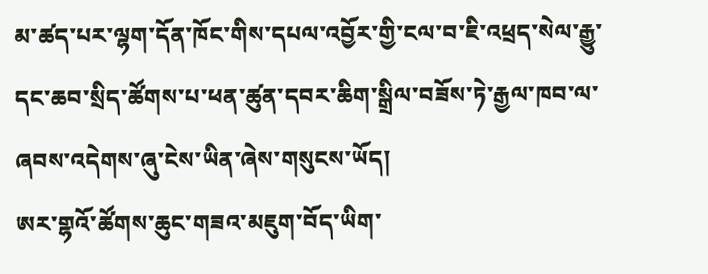མ་ཚད་པར་ལྷག་དོན་ཁོང་གིས་དཔལ་འབྱོར་གྱི་ངལ་བ་ཇི་འཕྲད་སེལ་རྒྱུ་དང་ཆབ་སྲིད་ཚོགས་པ་ཕན་ཚུན་དབར་ཆིག་སྒྲིལ་བཟོས་ཏེ་རྒྱལ་ཁབ་ལ་ཞབས་འདེགས་ཞུ་ངེས་ཡིན་ཞེས་གསུངས་ཡོད།
ཨར་གྷའོ་ཚོགས་ཆུང་གཟའ་མཇུག་བོད་ཡིག་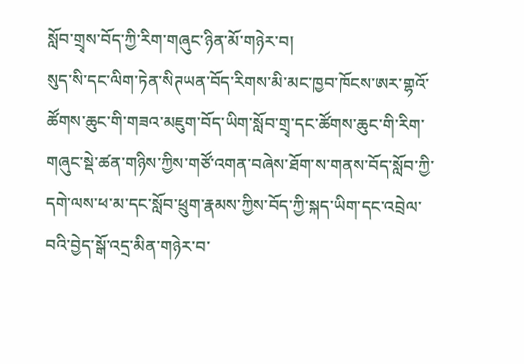སློབ་གྲྭས་བོད་ཀྱི་རིག་གཞུང་ཉིན་མོ་གཉེར་བ།
སུད་སི་དང་ལིག་ཏེན་སིཊཡན་བོད་རིགས་མི་མང་ཁྱབ་ཁོངས་ཨར་གྷའོ་ཚོགས་ཆུང་གི་གཟའ་མཇུག་བོད་ཡིག་སློབ་གྲྭ་དང་ཚོགས་ཆུང་གི་རིག་གཞུང་སྡེ་ཚན་གཉིས་ཀྱིས་གཙོ་འགན་བཞེས་ཐོག་ས་གནས་བོད་སློབ་ཀྱི་དགེ་ལས་ཕ་མ་དང་སློབ་ཕྲུག་རྣམས་ཀྱིས་བོད་ཀྱི་སྐད་ཡིག་དང་འབྲེལ་བའི་བྱེད་སྒོ་འདྲ་མིན་གཉེར་བ་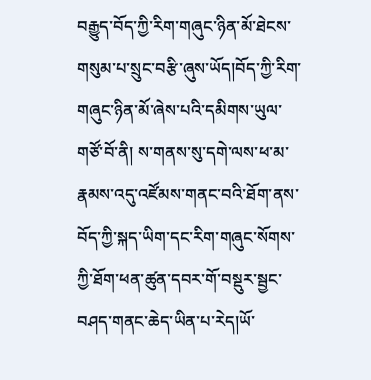བརྒྱུད་བོད་ཀྱི་རིག་གཞུང་ཉིན་མོ་ཐེངས་གསུམ་པ་སྲུང་བརྩི་ཞུས་ཡོད།བོད་ཀྱི་རིག་གཞུང་ཉིན་མོ་ཞེས་པའི་དམིགས་ཡུལ་གཙོ་བོ་ནི། ས་གནས་སུ་དགེ་ལས་ཕ་མ་རྣམས་འདུ་འཛོམས་གནང་བའི་ཐོག་ནས་བོད་ཀྱི་སྐད་ཡིག་དང་རིག་གཞུང་སོགས་ཀྱི་ཐོག་ཕན་ཚུན་དབར་གོ་བསྡུར་སྦྱང་བཤད་གནང་ཆེད་ཡིན་པ་རེད།ཡོ་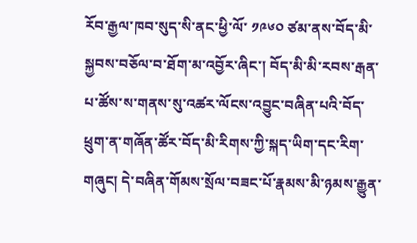རོབ་རྒྱལ་ཁབ་སུད་སི་ནང་ཕྱི་ལོ་ ༡༩༦༠ ཙམ་ནས་བོད་མི་སྐྱབས་བཅོལ་བ་ཐོག་མ་འབྱོར་ཞིང་། བོད་མི་མི་རབས་རྒན་པ་ཚོས་ས་གནས་སུ་འཚར་ལོངས་འབྱུང་བཞིན་པའི་བོད་ཕྲུག་ན་གཞོན་ཚོར་བོད་མི་རིགས་ཀྱི་སྐད་ཡིག་དང་རིག་གཞུང། དེ་བཞིན་གོམས་སྲོལ་བཟང་པོ་རྣམས་མི་ཉམས་རྒྱུན་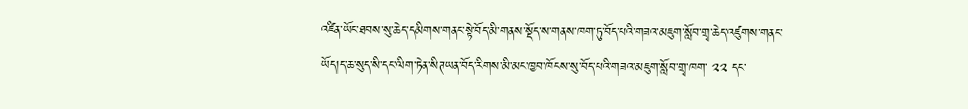འཛིན་ཡོང་ཐབས་སུ་ཆེད་དམིགས་གནང་སྟེ་བོད་མི་གནས་སྡོད་ས་གནས་ཁག་ཏུ་བོད་པའི་གཟའ་མཇུག་སློབ་གྲྭ་ཆེད་འཛུགས་གནང་ཡོད།ད་ཆ་སུད་སི་དང་ལིག་ཏེན་སིཊཡན་བོད་རིགས་མི་མང་ཁྱབ་ཁོངས་སུ་བོད་པའི་གཟའ་མཇུག་སློབ་གྲྭ་ཁག་ ༢༢ དང་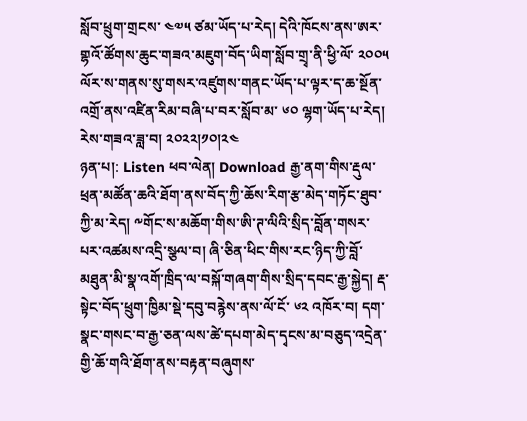སློབ་ཕྲུག་གྲངས་ ༤༧༥ ཙམ་ཡོད་པ་རེད། དེའི་ཁོངས་ནས་ཨར་གྷའོ་ཚོགས་ཆུང་གཟའ་མཇུག་བོད་ཡིག་སློབ་གྲྭ་ནི་ཕྱི་ལོ་ ༢༠༠༥ ལོར་ས་གནས་སུ་གསར་འཛུགས་གནང་ཡོད་པ་ལྟར་ད་ཆ་སྔོན་འགྲོ་ནས་འཛིན་རིམ་བཞི་པ་བར་སློབ་མ་ ༦༠ ལྷག་ཡོད་པ་རེད།
རེས་གཟའ་ཟླ་བ། ༢༠༢༢།༡༠།༢༤
ཉན་པ།: Listen ཕབ་ལེན། Download རྒྱ་ནག་གིས་རྡུལ་ཕྲན་མཚོན་ཆའི་ཐོག་ནས་བོད་ཀྱི་ཆོས་རིག་རྩ་མེད་གཏོང་ཐུབ་ཀྱི་མ་རེད། ༸གོང་ས་མཆོག་གིས་ཨི་ཊ་ལིའི་སྲིད་བློན་གསར་པར་འཚམས་འདྲི་སྩལ་བ། ཞི་ཅིན་ཕིང་གིས་རང་ཉིད་ཀྱི་བློ་མཐུན་མི་སྣ་འགོ་ཁྲིད་ལ་བསྐོ་གཞག་གིས་སྲིད་དབང་རྒྱ་སྐྱེད། རྡ་སྟེང་བོད་ཕྲུག་ཁྱིམ་སྡེ་དབུ་བརྙེས་ནས་ལོ་ངོ་ ༦༢ འཁོར་བ། དག་སྣང་གསང་བ་རྒྱ་ཅན་ལས་ཚེ་དཔག་མེད་དྭངས་མ་བཅུད་འདྲེན་གྱི་ཆོ་གའི་ཐོག་ནས་བརྟན་བཞུགས་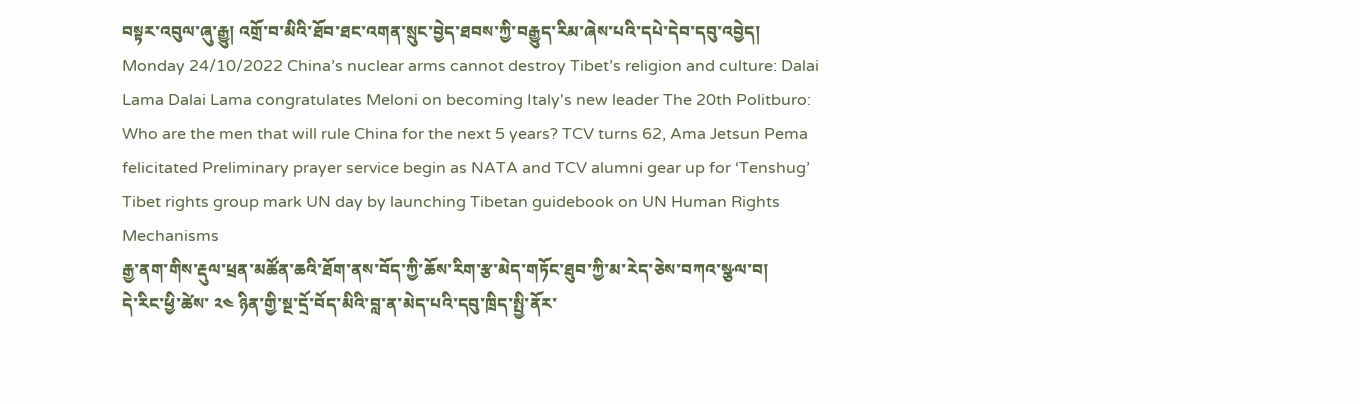བསྟར་འབུལ་ཞུ་རྒྱུ། འགྲོ་བ་མིའི་ཐོབ་ཐང་འགན་སྲུང་བྱེད་ཐབས་ཀྱི་བརྒྱུད་རིམ་ཞེས་པའི་དཔེ་དེབ་དབུ་འབྱེད། Monday 24/10/2022 China’s nuclear arms cannot destroy Tibet’s religion and culture: Dalai Lama Dalai Lama congratulates Meloni on becoming Italy's new leader The 20th Politburo: Who are the men that will rule China for the next 5 years? TCV turns 62, Ama Jetsun Pema felicitated Preliminary prayer service begin as NATA and TCV alumni gear up for ‘Tenshug’ Tibet rights group mark UN day by launching Tibetan guidebook on UN Human Rights Mechanisms
རྒྱ་ནག་གིས་རྡུལ་ཕྲན་མཚོན་ཆའི་ཐོག་ནས་བོད་ཀྱི་ཆོས་རིག་རྩ་མེད་གཏོང་ཐུབ་ཀྱི་མ་རེད་ཅེས་བཀའ་སྩལ་བ།
དེ་རིང་ཕྱི་ཚེས་ ༢༤ ཉིན་གྱི་སྔ་དྲོ་བོད་མིའི་བླ་ན་མེད་པའི་དབུ་ཁྲིད་སྤྱི་ནོར་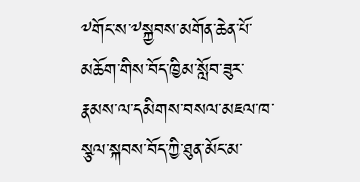༸གོང་ས་༸སྐྱབས་མགོན་ཆེན་པོ་མཆོག་གིས་བོད་ཁྱིམ་སློབ་ཟུར་རྣམས་ལ་དམིགས་བསལ་མཇལ་ཁ་སྩལ་སྐབས་བོད་ཀྱི་ཐུན་མོང་མ་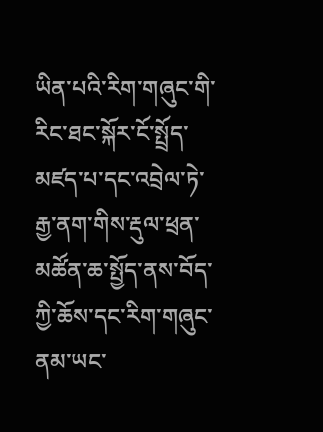ཡིན་པའི་རིག་གཞུང་གི་རིང་ཐང་སྐོར་ངོ་སྤྲོད་མཛད་པ་དང་འབྲེལ་ཏེ་རྒྱ་ནག་གིས་རྡུལ་ཕྲན་མཚོན་ཆ་སྤྱོད་ནས་བོད་ཀྱི་ཆོས་དང་རིག་གཞུང་ནམ་ཡང་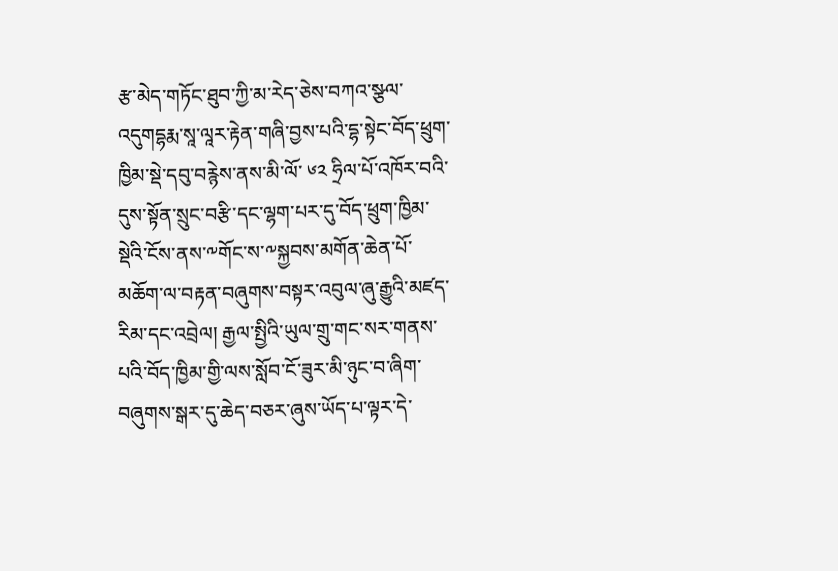རྩ་མེད་གཏོང་ཐུབ་ཀྱི་མ་རེད་ཅེས་བཀའ་སྩལ་འདུགདྷརྨ་སཱ་ལཱར་རྟེན་གཞི་བྱས་པའི་དྷ་སྟེང་བོད་ཕྲུག་ཁྱིམ་སྡེ་དབུ་བརྙེས་ནས་མི་ལོ་ ༦༢ ཧྲིལ་པོ་འཁོར་བའི་དུས་སྟོན་སྲུང་བརྩི་དང་ལྷག་པར་དུ་བོད་ཕྲུག་ཁྱིམ་སྡེའི་ངོས་ནས་༸གོང་ས་༸སྐྱབས་མགོན་ཆེན་པོ་མཆོག་ལ་བརྟན་བཞུགས་བསྟར་འབུལ་ཞུ་རྒྱུའི་མཛད་རིམ་དང་འབྲེལ། རྒྱལ་སྤྱིའི་ཡུལ་གྲུ་གང་སར་གནས་པའི་བོད་ཁྱིམ་གྱི་ལས་སློབ་ངོ་ཟུར་མི་ཉུང་བ་ཞིག་བཞུགས་སྒར་དུ་ཆེད་བཅར་ཞུས་ཡོད་པ་ལྟར་དེ་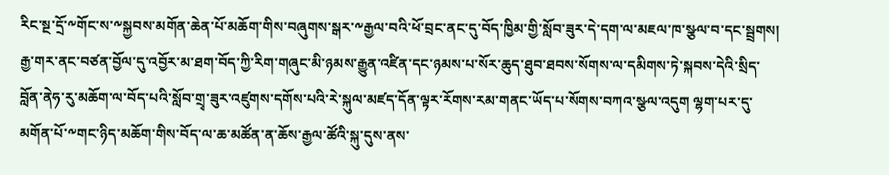རིང་སྔ་དྲོ་༸གོང་ས་༸སྐྱབས་མགོན་ཆེན་པོ་མཆོག་གིས་བཞུགས་སྒར་༸རྒྱལ་བའི་ཕོ་བྲང་ནང་དུ་བོད་ཁྱིམ་གྱི་སློབ་ཟུར་དེ་དག་ལ་མཇལ་ཁ་སྩལ་བ་དང་སྦྲགས། རྒྱ་གར་ནང་བཙན་བྱོལ་དུ་འབྱོར་མ་ཐག་བོད་ཀྱི་རིག་གཞུང་མི་ཉམས་རྒྱུན་འཛིན་དང་ཉམས་པ་སོར་ཆུད་ཐུབ་ཐབས་སོགས་ལ་དམིགས་ཏེ་སྐབས་དེའི་སྲིད་བློན་ནེཧ་རུ་མཆོག་ལ་བོད་པའི་སློབ་གྲྭ་ཟུར་འཛུགས་དགོས་པའི་རེ་སྐུལ་མཛད་དོན་ལྟར་རོགས་རམ་གནང་ཡོད་པ་སོགས་བཀའ་སྩལ་འདུག ལྷག་པར་དུ་མགོན་པོ་༸གང་ཉིད་མཆོག་གིས་བོད་ལ་ཆ་མཚོན་ན་ཆོས་རྒྱལ་ཚོའི་སྐུ་དུས་ནས་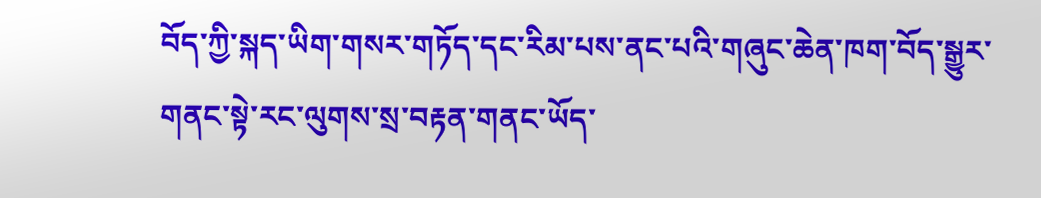བོད་ཀྱི་སྐད་ཡིག་གསར་གཏོད་དང་རིམ་པས་ནང་པའི་གཞུང་ཆེན་ཁག་བོད་སྒྱུར་གནང་སྟེ་རང་ལུགས་སྲ་བརྟན་གནང་ཡོད་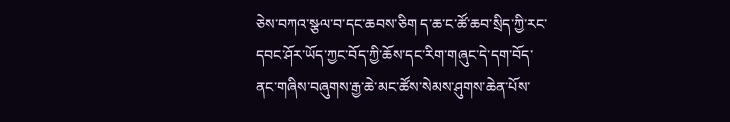ཅེས་བཀའ་སྩལ་བ་དང་ཆབས་ཅིག ད་ཆ་ང་ཚོ་ཆབ་སྲིད་ཀྱི་རང་དབང་ཤོར་ཡོད་ཀྱང་བོད་ཀྱི་ཆོས་དང་རིག་གཞུང་དེ་དག་བོད་ནང་གཞིས་བཞུགས་རྒྱ་ཆེ་མང་ཚོས་སེམས་ཤུགས་ཆེན་པོས་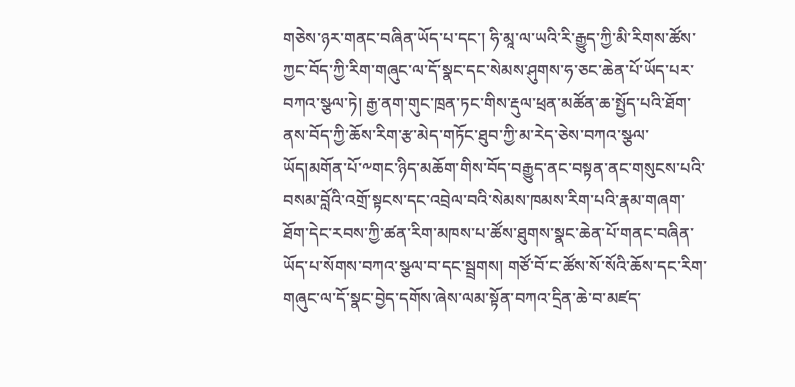གཅེས་ཉར་གནང་བཞིན་ཡོད་པ་དང་། ཧི་མཱ་ལ་ཡའི་རི་རྒྱུད་ཀྱི་མི་རིགས་ཚོས་ཀྱང་བོད་ཀྱི་རིག་གཞུང་ལ་དོ་སྣང་དང་སེམས་ཤུགས་ཧ་ཅང་ཆེན་པོ་ཡོད་པར་བཀའ་སྩལ་ཏེ། རྒྱ་ནག་གུང་ཁྲན་ཏང་གིས་རྡུལ་ཕྲན་མཚོན་ཆ་སྤྱོད་པའི་ཐོག་ནས་བོད་ཀྱི་ཆོས་རིག་རྩ་མེད་གཏོང་ཐུབ་ཀྱི་མ་རེད་ཅེས་བཀའ་སྩལ་ཡོད།མགོན་པོ་༸གང་ཉིད་མཆོག་གིས་བོད་བརྒྱུད་ནང་བསྟན་ནང་གསུངས་པའི་བསམ་བློའི་འགྲོ་སྟངས་དང་འབྲེལ་བའི་སེམས་ཁམས་རིག་པའི་རྣམ་གཞག་ཐོག་དེང་རབས་ཀྱི་ཚན་རིག་མཁས་པ་ཚོས་ཐུགས་སྣང་ཆེན་པོ་གནང་བཞིན་ཡོད་པ་སོགས་བཀའ་སྩལ་བ་དང་སྦྲགས། གཙོ་བོ་ང་ཚོས་སོ་སོའི་ཆོས་དང་རིག་གཞུང་ལ་དོ་སྣང་བྱེད་དགོས་ཞེས་ལམ་སྟོན་བཀའ་དྲིན་ཆེ་བ་མཛད་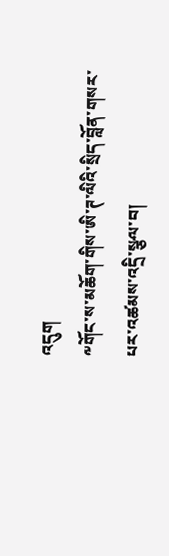འདུག
༸གོང་ས་མཆོག་གིས་ཨི་ཊ་ལིའི་སྲིད་བློན་གསར་པར་འཚམས་འདྲི་སྩལ་བ།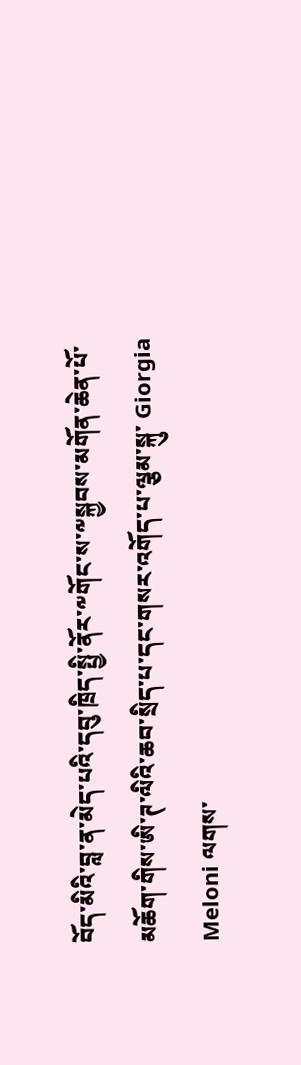བོད་མིའི་བླ་ན་མེད་པའི་དབུ་ཁྲིད་སྤྱི་ནོར་༸གོང་ས་༸སྐྱབས་མགོན་ཆེན་པོ་མཆོག་གིས་ཨི་ཊ་ལིའི་ཆབ་སྲིད་པ་དང་གསར་འགོད་པ་ལྕམ་སྐུ་ Giorgia Meloni ལགས་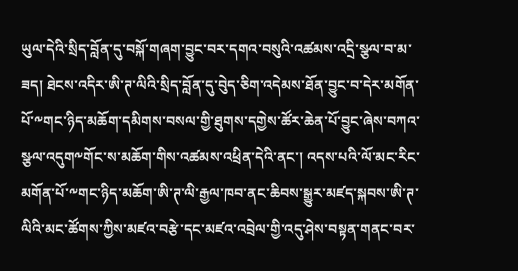ཡུལ་དེའི་སྲིད་བློན་དུ་བསྐོ་གཞག་བྱུང་བར་དགའ་བསུའི་འཚམས་འདྲི་སྩལ་བ་མ་ཟད། ཐེངས་འདིར་ཨི་ཊ་ལིའི་སྲིད་བློན་དུ་བེུད་ཅིག་འདེམས་ཐོན་བྱུང་བ་དེར་མགོན་པོ་༸གང་ཉིད་མཆོག་དམིགས་བསལ་གྱི་ཐུགས་དགྱེས་ཚོར་ཆེན་པོ་བྱུང་ཞེས་བཀའ་སྩལ་འདུག༸གོང་ས་མཆོག་གིས་འཚམས་འཕྲིན་དེའི་ནང་། འདས་པའི་ལོ་མང་རིང་མགོན་པོ་༸གང་ཉིད་མཆོག་ཨི་ཊ་ལི་རྒྱལ་ཁབ་ནང་ཆིབས་སྒྱུར་མཛད་སྐབས་ཨི་ཊ་ལིའི་མང་ཚོགས་ཀྱིས་མཛའ་བརྩེ་དང་མཛའ་འབྲེལ་གྱི་འདུ་ཤེས་བསྟན་གནང་བར་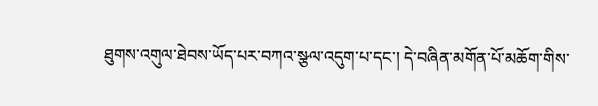ཐུགས་འགུལ་ཐེབས་ཡོད་པར་བཀའ་སྩལ་འདུག་པ་དང་། དེ་བཞིན་མགོན་པོ་མཆོག་གིས་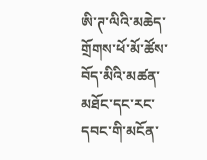ཨི་ཊ་ལིའི་མཆེད་གྲོགས་ཕོ་མོ་ཚོས་བོད་མིའི་མཚན་མཐོང་དང་རང་དབང་གི་མངོན་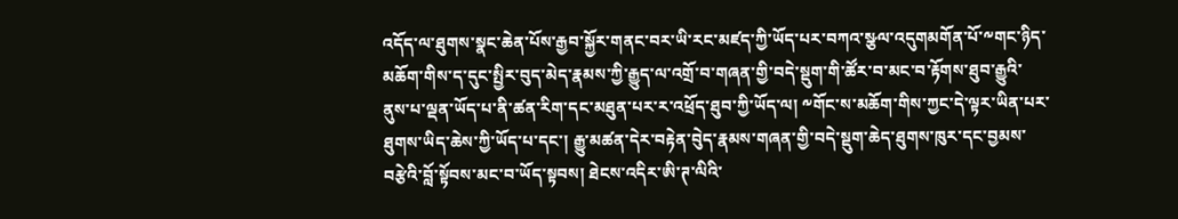འདོད་ལ་ཐུགས་སྣང་ཆེན་པོས་རྒྱབ་སྐྱོར་གནང་བར་ཡི་རང་མཛད་ཀྱི་ཡོད་པར་བཀའ་སྩལ་འདུགམགོན་པོ་༸གང་ཉིད་མཆོག་གིས་ད་དུང་སྤྱིར་བུད་མེད་རྣམས་ཀྱི་རྒྱུད་ལ་འགྲོ་བ་གཞན་གྱི་བདེ་སྡུག་གི་ཚོར་བ་མང་བ་རྟོགས་ཐུབ་རྒྱུའི་ནུས་པ་ལྡན་ཡོད་པ་ནི་ཚན་རིག་དང་མཐུན་པར་ར་འཕྲོད་ཐུབ་ཀྱི་ཡོད་ལ། ༸གོང་ས་མཆོག་གིས་ཀྱང་དེ་ལྟར་ཡིན་པར་ཐུགས་ཡིད་ཆེས་ཀྱི་ཡོད་པ་དང་། རྒྱུ་མཚན་དེར་བརྟེན་བེུད་རྣམས་གཞན་གྱི་བདེ་སྡུག་ཆེད་ཐུགས་ཁུར་དང་བྱམས་བརྩེའི་བློ་སྟོབས་མང་བ་ཡོད་སྟབས། ཐེངས་འདིར་ཨི་ཊ་ལིའི་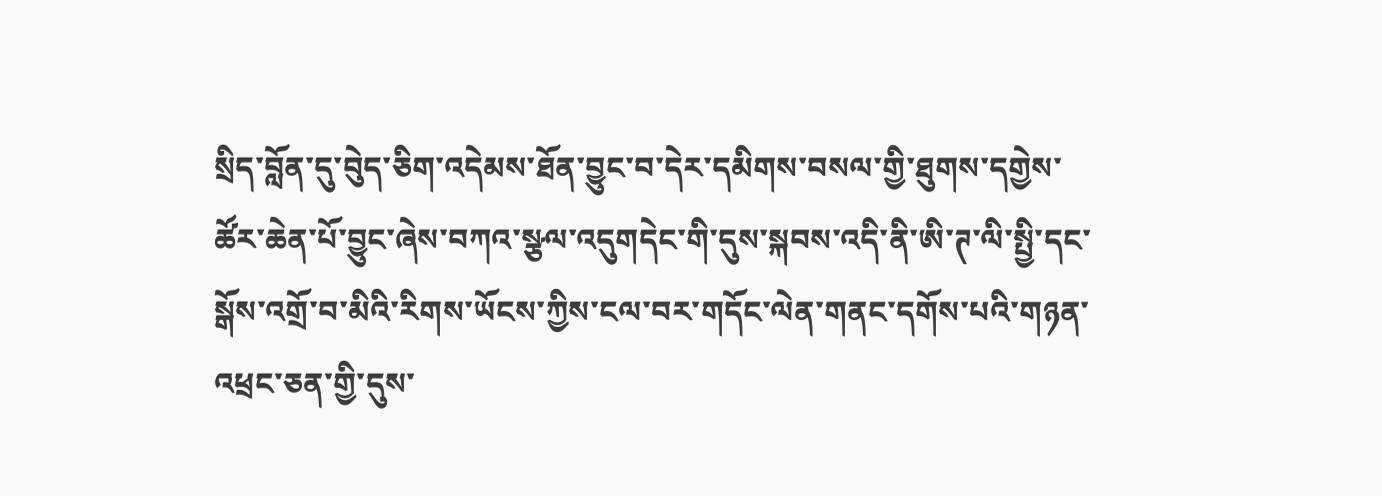སྲིད་བློན་དུ་བེུད་ཅིག་འདེམས་ཐོན་བྱུང་བ་དེར་དམིགས་བསལ་གྱི་ཐུགས་དགྱེས་ཚོར་ཆེན་པོ་བྱུང་ཞེས་བཀའ་སྩལ་འདུགདེང་གི་དུས་སྐབས་འདི་ནི་ཨི་ཊ་ལི་སྤྱི་དང་སྒོས་འགྲོ་བ་མིའི་རིགས་ཡོངས་ཀྱིས་ངལ་བར་གདོང་ལེན་གནང་དགོས་པའི་གཉན་འཕྲང་ཅན་གྱི་དུས་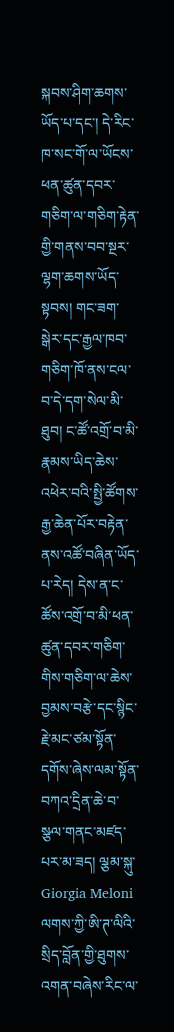སྐབས་ཤིག་ཆགས་ཡོད་པ་དང་། དེ་རིང་ཁ་སང་གོ་ལ་ཡོངས་ཕན་ཚུན་དབར་གཅིག་ལ་གཅིག་རྟེན་གྱི་གནས་བབ་སྔར་ལྷག་ཆགས་ཡོད་སྟབས། གང་ཟག་སྒེར་དང་རྒྱལ་ཁབ་གཅིག་ཁོ་ནས་ངལ་བ་དེ་དག་སེལ་མི་ཐུབ། ང་ཚོ་འགྲོ་བ་མི་རྣམས་ཡིད་ཆེས་འཕེར་བའི་སྤྱི་ཚོགས་རྒྱ་ཆེན་པོར་བརྟེན་ནས་འཚོ་བཞིན་ཡོད་པ་རེད། དེས་ན་ང་ཚོས་འགྲོ་བ་མི་ཕན་ཚུན་དབར་གཅིག་གིས་གཅིག་ལ་ཆེས་བྱམས་བརྩེ་དང་སྙིང་རྗེ་མང་ཙམ་སྟོན་དགོས་ཞེས་ལམ་སྟོན་བཀའ་དྲིན་ཆེ་བ་སྩལ་གནང་མཛད་པར་མ་ཟད། ལྕམ་སྐུ་ Giorgia Meloni ལགས་ཀྱི་ཨི་ཊ་ལིའི་སྲིད་བློན་གྱི་ཐུགས་འགན་བཞེས་རིང་ལ་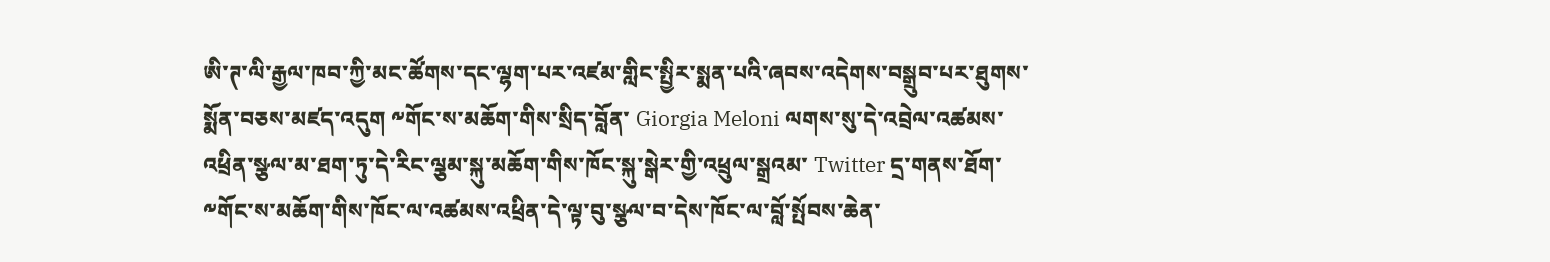ཨི་ཊ་ལི་རྒྱལ་ཁབ་ཀྱི་མང་ཚོགས་དང་ལྷག་པར་འཛམ་གླིང་སྤྱིར་སྨན་པའི་ཞབས་འདེགས་བསྒྲུབ་པར་ཐུགས་སྨོན་བཅས་མཛད་འདུག ༸གོང་ས་མཆོག་གིས་སྲིད་བློན་ Giorgia Meloni ལགས་སུ་དེ་འབྲེལ་འཚམས་འཕྲིན་སྩལ་མ་ཐག་ཏུ་དེ་རིང་ལྕམ་སྐུ་མཆོག་གིས་ཁོང་སྐུ་སྒེར་གྱི་འཕྲུལ་སྒྲའམ་ Twitter དྲ་གནས་ཐོག་༸གོང་ས་མཆོག་གིས་ཁོང་ལ་འཚམས་འཕྲིན་དེ་ལྟ་བུ་སྩལ་བ་དེས་ཁོང་ལ་བློ་སྤོབས་ཆེན་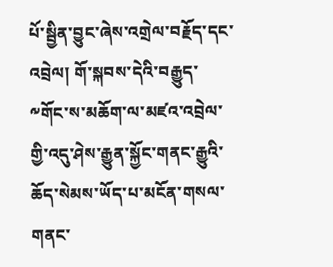པོ་སྦྱིན་བྱུང་ཞེས་འགྲེལ་བརྗོད་དང་འབྲེལ། གོ་སྐབས་དེའི་བརྒྱུད་༸གོང་ས་མཆོག་ལ་མཛའ་འབྲེལ་གྱི་འདུ་ཤེས་རྒྱུན་སྐྱོང་གནང་རྒྱུའི་ཆོད་སེམས་ཡོད་པ་མངོན་གསལ་གནང་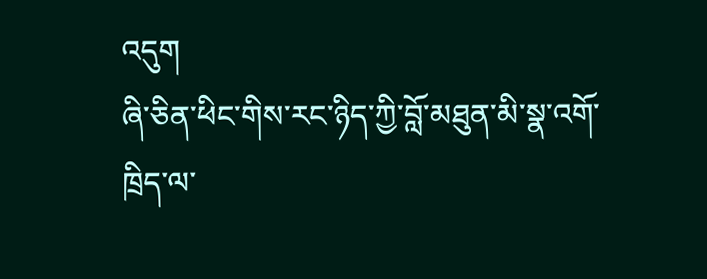འདུག
ཞི་ཅིན་ཕིང་གིས་རང་ཉིད་ཀྱི་བློ་མཐུན་མི་སྣ་འགོ་ཁྲིད་ལ་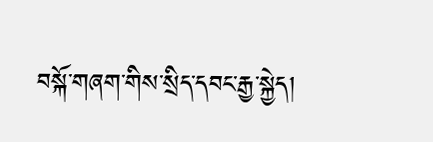བསྐོ་གཞག་གིས་སྲིད་དབང་རྒྱ་སྐྱེད།